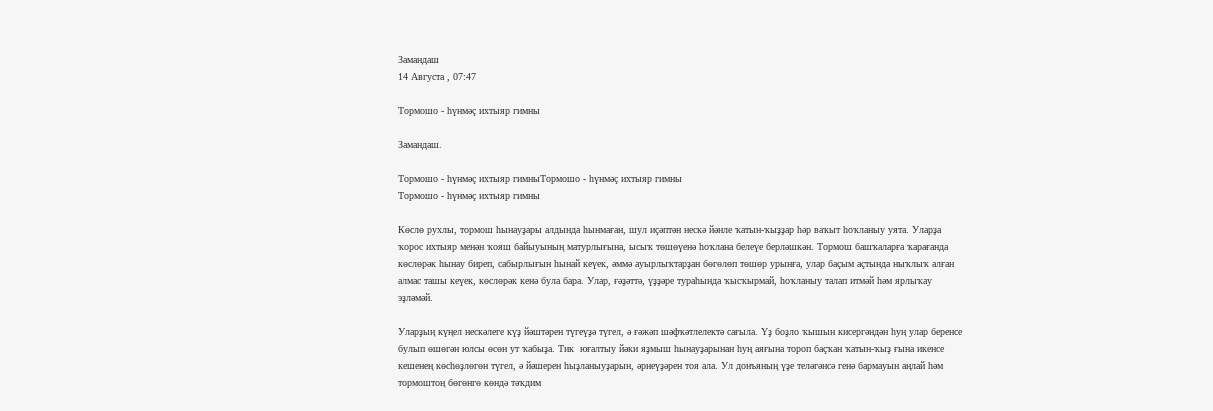Замандаш
14 Августа , 07:47

Тормошо - һүнмәҫ ихтыяр гимны

Замандаш.

Тормошо - һүнмәҫ ихтыяр гимныТормошо - һүнмәҫ ихтыяр гимны
Тормошо - һүнмәҫ ихтыяр гимны

Көслө рухлы, тормош һынауҙары алдында һынмаған, шул иҫәптән нескә йәнле ҡатын-ҡыҙҙар һәр ваҡыт һоҡланыу уята. Уларҙа ҡорос ихтыяр менән ҡояш байыуының матурлығына, ысыҡ төшөүенә һоҡлана белеүе берләшкән. Тормош башҡаларға ҡарағанда көслөрәк һынау биреп, сабырлығын һынай кеүек, әммә ауырлыҡтарҙан бөгөлөп төшөр урынға, улар баҫым аҫтында ныҡлыҡ алған алмас ташы кеүек, көслөрәк кенә була бара. Улар, ғәҙәттә, үҙҙәре тураһында ҡысҡырмай, һоҡланыу талап итмәй һәм ярлыҡау эҙләмәй.

Уларҙың күңел нескәлеге күҙ йәштәрен түгеүҙә түгел, ә ғәжәп шәфҡәтлелектә сағыла. Үҙ боҙло ҡышын кисергәндән һуң улар беренсе булып өшөгән юлсы өсөн ут ҡабыҙа. Тик  юғалтыу йәки яҙмыш һынауҙарынан һуң аяғына тороп баҫҡан ҡатын-ҡыҙ ғына икенсе кешенең көсһөҙлөгөн түгел, ә йәшерен һыҙланыуҙарын, әрнеүҙәрен тоя ала. Ул донъяның үҙе теләгәнсә генә бармауын аңлай һәм тормоштоң бөгөнгө көндә тәҡдим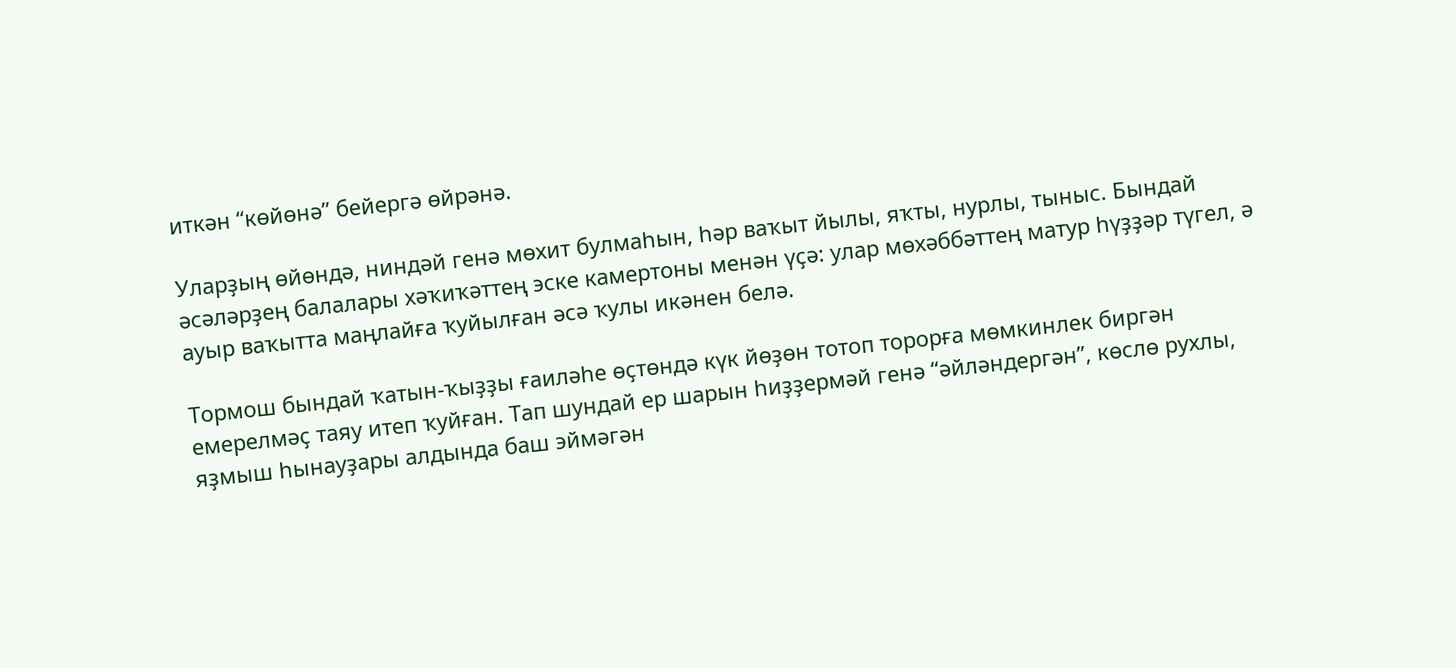иткән “көйөнә” бейергә өйрәнә.

Уларҙың өйөндә, ниндәй генә мөхит булмаһын, һәр ваҡыт йылы, яҡты, нурлы, тыныс. Бындай әсәләрҙең балалары хәҡиҡәттең эске камертоны менән үҫә: улар мөхәббәттең матур һүҙҙәр түгел, ә ауыр ваҡытта маңлайға ҡуйылған әсә ҡулы икәнен белә.

Тормош бындай ҡатын-ҡыҙҙы ғаиләһе өҫтөндә күк йөҙөн тотоп торорға мөмкинлек биргән емерелмәҫ таяу итеп ҡуйған. Тап шундай ер шарын һиҙҙермәй генә “әйләндергән”, көслө рухлы, яҙмыш һынауҙары алдында баш эймәгән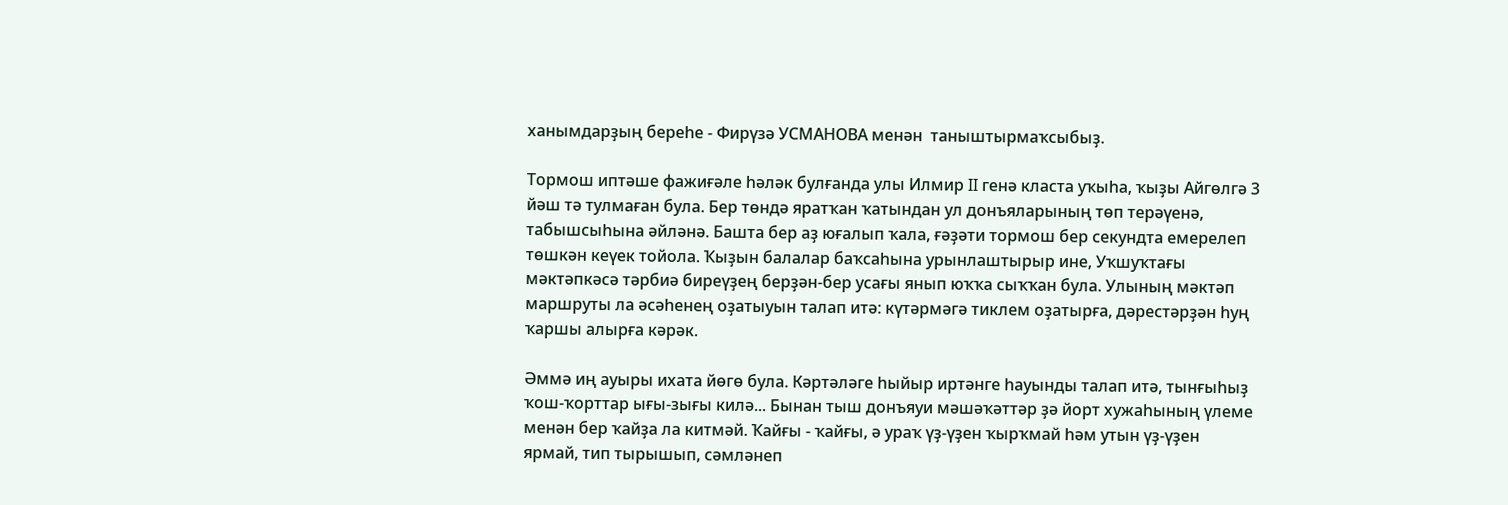ханымдарҙың береһе - Фирүзә УСМАНОВА менән  таныштырмаҡсыбыҙ.

Тормош иптәше фажиғәле һәләк булғанда улы Илмир II генә класта уҡыһа, ҡыҙы Айгөлгә 3 йәш тә тулмаған була. Бер төндә яратҡан ҡатындан ул донъяларының төп терәүенә, табышсыһына әйләнә. Башта бер аҙ юғалып ҡала, ғәҙәти тормош бер секундта емерелеп төшкән кеүек тойола. Ҡыҙын балалар баҡсаһына урынлаштырыр ине, Уҡшуҡтағы мәктәпкәсә тәрбиә биреүҙең берҙән-бер усағы янып юҡҡа сыҡҡан була. Улының мәктәп маршруты ла әсәһенең оҙатыуын талап итә: күтәрмәгә тиклем оҙатырға, дәрестәрҙән һуң ҡаршы алырға кәрәк.

Әммә иң ауыры ихата йөгө була. Кәртәләге һыйыр иртәнге һауынды талап итә, тынғыһыҙ ҡош-ҡорттар ығы-зығы килә... Бынан тыш донъяуи мәшәҡәттәр ҙә йорт хужаһының үлеме менән бер ҡайҙа ла китмәй. Ҡайғы - ҡайғы, ә ураҡ үҙ-үҙен ҡырҡмай һәм утын үҙ-үҙен ярмай, тип тырышып, сәмләнеп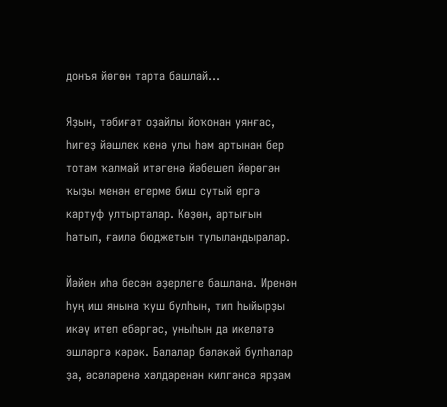донъя йөгөн тарта башлай...

Яҙын, тәбиғәт оҙайлы йоҡонан уянғас, һигеҙ йәшлек кенә улы һәм артынан бер тотам ҡалмай итәгенә йәбешеп йөрөгән ҡыҙы менән егерме биш сутый ергә картуф ултырталар. Көҙөн, артығын һатып, ғаилә бюджетын тулыландыралар.

Йәйен иһә бесән әҙерлеге башлана. Иренән һуң иш янына ҡуш булһын, тип һыйырҙы икәү итеп ебәргәс, уныһын да икеләтә эшләргә кәрәк. Балалар бәләкәй булһалар ҙа, әсәләренә хәлдәренән килгәнсә ярҙам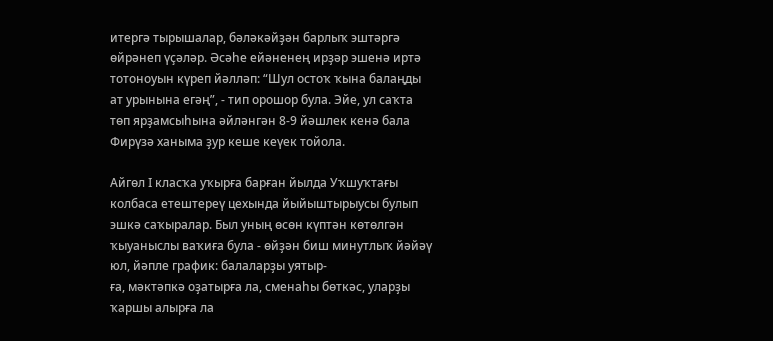итергә тырышалар, бәләкәйҙән барлыҡ эштәргә өйрәнеп үҫәләр. Әсәһе ейәненең ирҙәр эшенә иртә тотоноуын күреп йәлләп: “Шул остоҡ ҡына балаңды ат урынына егәң”, - тип орошор була. Эйе, ул саҡта төп ярҙамсыһына әйләнгән 8-9 йәшлек кенә бала Фирүзә ханыма ҙур кеше кеүек тойола.

Айгөл I класҡа уҡырға барған йылда Уҡшуҡтағы колбаса етештереү цехында йыйыштырыусы булып эшкә саҡыралар. Был уның өсөн күптән көтөлгән ҡыуаныслы ваҡиға була - өйҙән биш минутлыҡ йәйәү юл, йәпле график: балаларҙы уятыр-
ға, мәктәпкә оҙатырға ла, сменаһы бөткәс, уларҙы ҡаршы алырға ла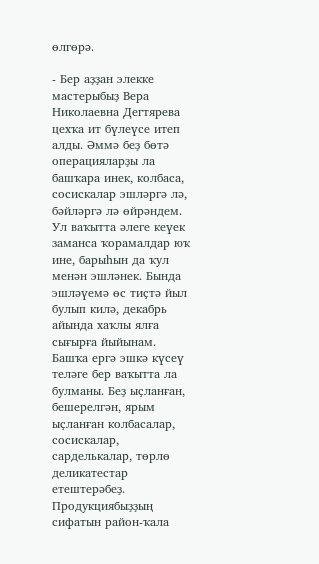өлгөрә.

- Бер аҙҙан элекке мастерыбыҙ Вера Николаевна Дегтярева цехҡа ит бүлеүсе итеп алды. Әммә беҙ бөтә операцияларҙы ла башҡара инек, колбаса, сосискалар эшләргә лә, бәйләргә лә өйрәндем. Ул ваҡытта әлеге кеүек заманса ҡорамалдар юҡ ине, барыһын да ҡул  менән эшләнек. Бында эшләүемә өс тиҫтә йыл булып килә, декабрь айында хаҡлы ялға сығырға йыйынам. Башҡа ергә эшкә күсеү теләге бер ваҡытта ла булманы. Беҙ ыҫланған, бешерелгән, ярым ыҫланған колбасалар, сосискалар, сарделькалар, төрлө деликатестар етештерәбеҙ. Продукциябыҙҙың сифатын район-ҡала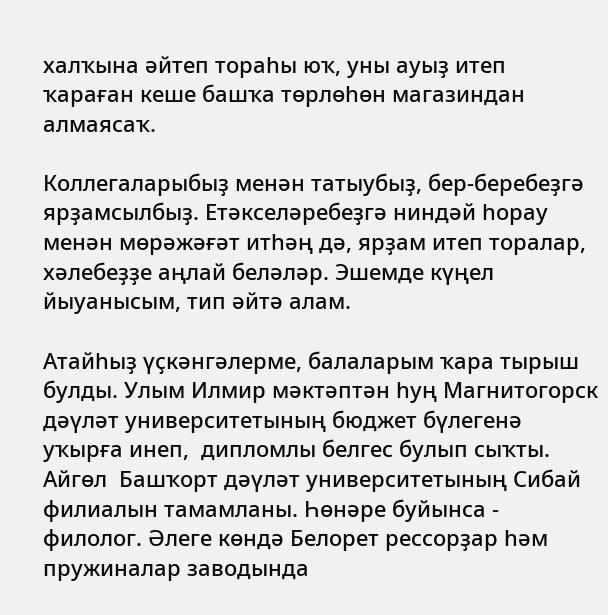халҡына әйтеп тораһы юҡ, уны ауыҙ итеп ҡараған кеше башҡа төрлөһөн магазиндан алмаясаҡ.

Коллегаларыбыҙ менән татыубыҙ, бер-беребеҙгә ярҙамсылбыҙ. Етәкселәребеҙгә ниндәй һорау менән мөрәжәғәт итһәң дә, ярҙам итеп торалар, хәлебеҙҙе аңлай беләләр. Эшемде күңел йыуанысым, тип әйтә алам.

Атайһыҙ үҫкәнгәлерме, балаларым ҡара тырыш булды. Улым Илмир мәктәптән һуң Магнитогорск дәүләт университетының бюджет бүлегенә уҡырға инеп,  дипломлы белгес булып сыҡты. Айгөл  Башҡорт дәүләт университетының Сибай филиалын тамамланы. Һөнәре буйынса - филолог. Әлеге көндә Белорет рессорҙар һәм пружиналар заводында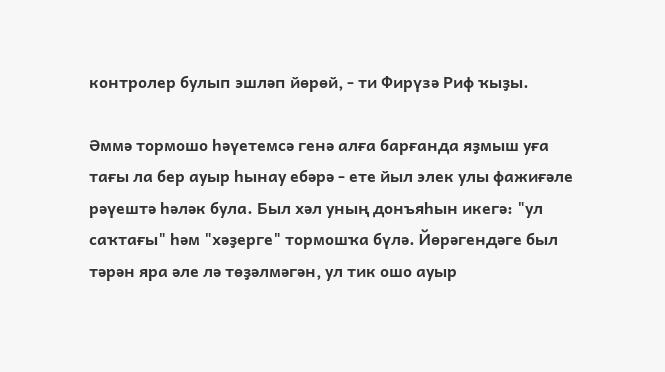контролер булып эшләп йөрөй, - ти Фирүзә Риф ҡыҙы.

Әммә тормошо һәүетемсә генә алға барғанда яҙмыш уға тағы ла бер ауыр һынау ебәрә - ете йыл элек улы фажиғәле рәүештә һәләк була. Был хәл уның донъяһын икегә: "ул саҡтағы" һәм "хәҙерге" тормошҡа бүлә. Йөрәгендәге был тәрән яра әле лә төҙәлмәгән, ул тик ошо ауыр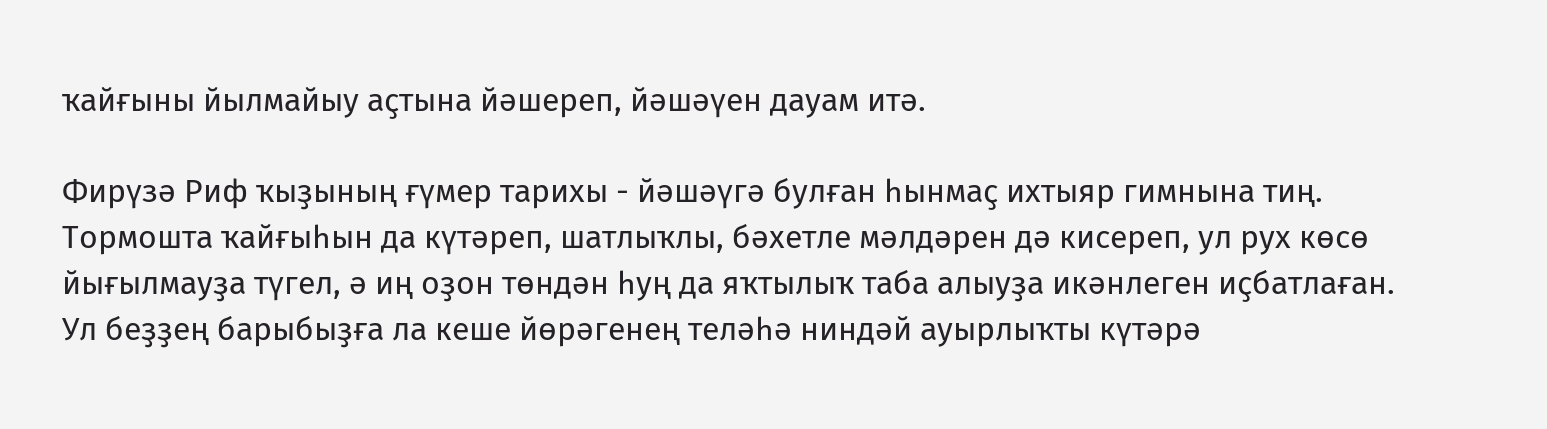ҡайғыны йылмайыу аҫтына йәшереп, йәшәүен дауам итә.

Фирүзә Риф ҡыҙының ғүмер тарихы - йәшәүгә булған һынмаҫ ихтыяр гимнына тиң. Тормошта ҡайғыһын да күтәреп, шатлыҡлы, бәхетле мәлдәрен дә кисереп, ул рух көсө йығылмауҙа түгел, ә иң оҙон төндән һуң да яҡтылыҡ таба алыуҙа икәнлеген иҫбатлаған. Ул беҙҙең барыбыҙға ла кеше йөрәгенең теләһә ниндәй ауырлыҡты күтәрә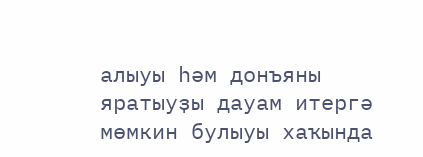алыуы һәм донъяны яратыуҙы дауам итергә мөмкин булыуы хаҡында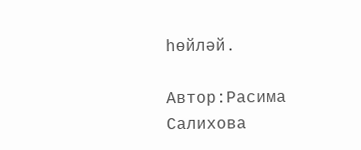һөйләй.

Автор:Расима Салихова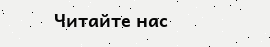Читайте нас